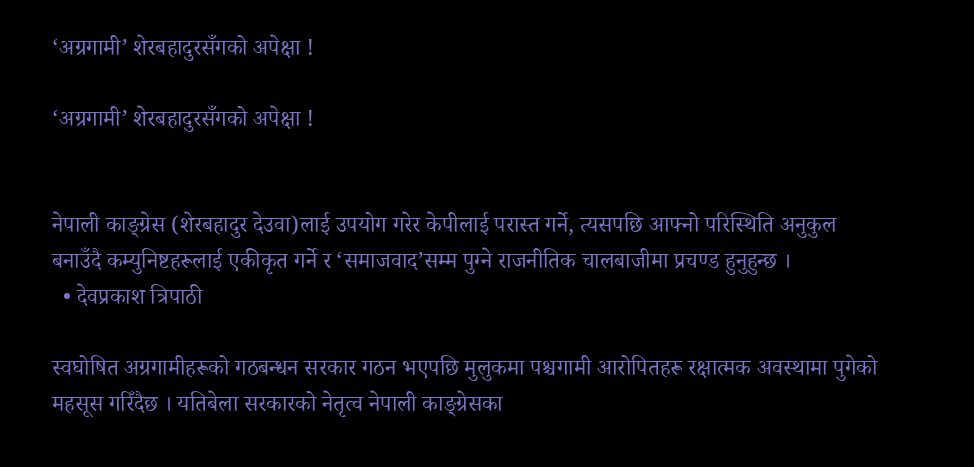‘अग्रगामी’ शेरबहादुरसँगको अपेक्षा !

‘अग्रगामी’ शेरबहादुरसँगको अपेक्षा !


नेपाली काङ्ग्रेस (शेरबहादुर देउवा)लाई उपयोग गरेर केपीलाई परास्त गर्ने, त्यसपछि आफ्नो परिस्थिति अनुकुल बनाउँदै कम्युनिष्टहरूलाई एकीकृत गर्ने र ‘समाजवाद’सम्म पुग्ने राजनीतिक चालबाजीमा प्रचण्ड हुनुहुन्छ ।
  • देवप्रकाश त्रिपाठी

स्वघोषित अग्रगामीहरूको गठबन्धन सरकार गठन भएपछि मुलुकमा पश्चगामी आरोपितहरू रक्षात्मक अवस्थामा पुगेको महसूस गरिँदैछ । यतिबेला सरकारको नेतृत्व नेपाली काङ्ग्रेसका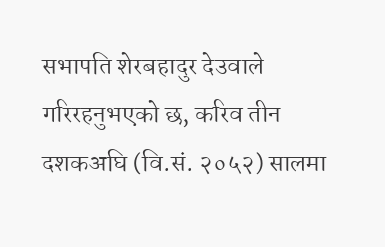सभापति शेरबहादुर देउवाले गरिरहनुभएको छ, करिव तीन दशकअघि (वि.सं. २०५२) सालमा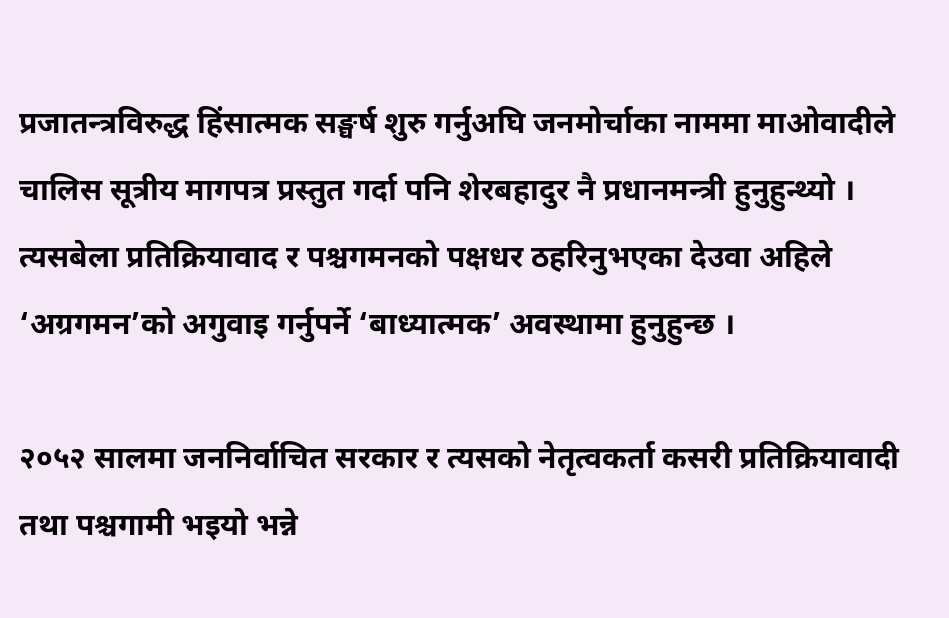प्रजातन्त्रविरुद्ध हिंसात्मक सङ्घर्ष शुरु गर्नुअघि जनमोर्चाका नाममा माओवादीले चालिस सूत्रीय मागपत्र प्रस्तुत गर्दा पनि शेरबहादुर नै प्रधानमन्त्री हुनुहुन्थ्यो । त्यसबेला प्रतिक्रियावाद र पश्चगमनको पक्षधर ठहरिनुभएका देउवा अहिले ‘अग्रगमन’को अगुवाइ गर्नुपर्ने ‘बाध्यात्मक’ अवस्थामा हुनुहुन्छ ।

२०५२ सालमा जननिर्वाचित सरकार र त्यसको नेतृत्वकर्ता कसरी प्रतिक्रियावादी तथा पश्चगामी भइयो भन्ने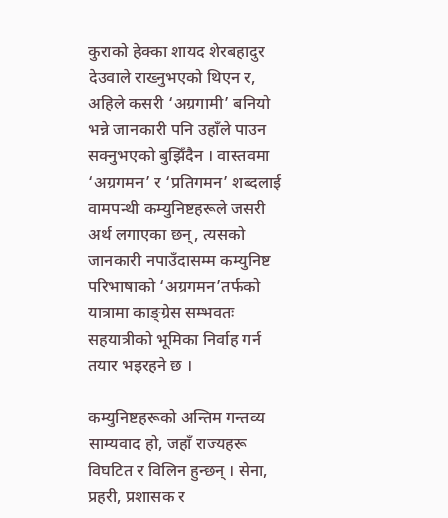कुराको हेक्का शायद शेरबहादुर देउवाले राख्नुभएको थिएन र, अहिले कसरी ‘अग्रगामी’ बनियो भन्ने जानकारी पनि उहाँले पाउन सक्नुभएको बुझिँदैन । वास्तवमा ‘अग्रगमन’ र ‘प्रतिगमन’ शब्दलाई वामपन्थी कम्युनिष्टहरूले जसरी अर्थ लगाएका छन्, त्यसको जानकारी नपाउँदासम्म कम्युनिष्ट परिभाषाको ‘अग्रगमन’तर्फको यात्रामा काङ्ग्रेस सम्भवतः सहयात्रीको भूमिका निर्वाह गर्न तयार भइरहने छ ।

कम्युनिष्टहरूको अन्तिम गन्तव्य साम्यवाद हो, जहाँ राज्यहरू विघटित र विलिन हुन्छन् । सेना, प्रहरी, प्रशासक र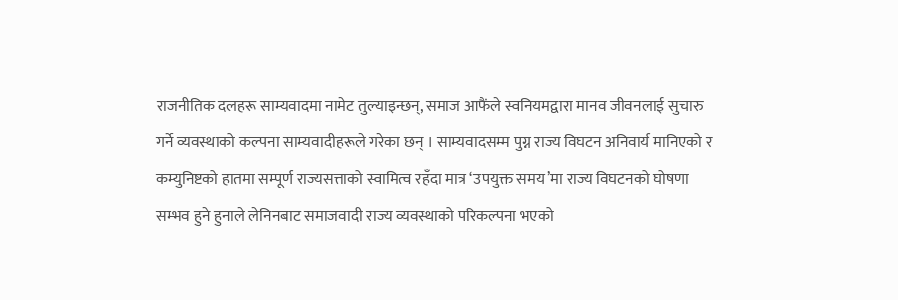राजनीतिक दलहरू साम्यवादमा नामेट तुल्याइन्छन्, समाज आफैंले स्वनियमद्वारा मानव जीवनलाई सुचारु गर्ने व्यवस्थाको कल्पना साम्यवादीहरूले गरेका छन् । साम्यवादसम्म पुग्न राज्य विघटन अनिवार्य मानिएको र कम्युनिष्टको हातमा सम्पूर्ण राज्यसत्ताको स्वामित्व रहँदा मात्र ‘उपयुक्त समय’मा राज्य विघटनको घोषणा सम्भव हुने हुनाले लेनिनबाट समाजवादी राज्य व्यवस्थाको परिकल्पना भएको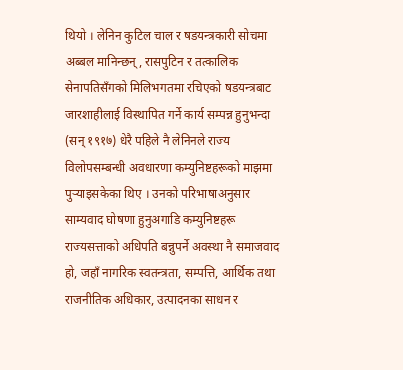थियो । लेनिन कुटिल चाल र षडयन्त्रकारी सोचमा अब्बल मानिन्छन्, रासपुटिन र तत्कालिक सेनापतिसँगको मिलिभगतमा रचिएको षडयन्त्रबाट जारशाहीलाई विस्थापित गर्ने कार्य सम्पन्न हुनुभन्दा (सन् १९१७) धेरै पहिले नै लेनिनले राज्य विलोपसम्बन्धी अवधारणा कम्युनिष्टहरूको माझमा पुऱ्याइसकेका थिए । उनको परिभाषाअनुसार साम्यवाद घोषणा हुनुअगाडि कम्युनिष्टहरू राज्यसत्ताको अधिपति बन्नुपर्ने अवस्था नै समाजवाद हो, जहाँ नागरिक स्वतन्त्रता, सम्पत्ति, आर्थिक तथा राजनीतिक अधिकार, उत्पादनका साधन र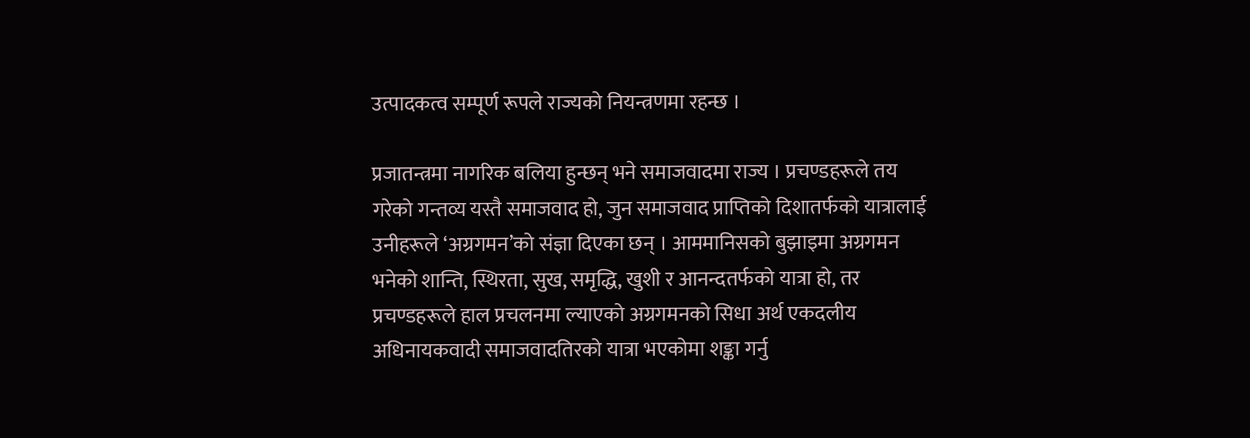उत्पादकत्व सम्पूर्ण रूपले राज्यको नियन्त्रणमा रहन्छ ।

प्रजातन्त्रमा नागरिक बलिया हुन्छन् भने समाजवादमा राज्य । प्रचण्डहरूले तय गरेको गन्तव्य यस्तै समाजवाद हो, जुन समाजवाद प्राप्तिको दिशातर्फको यात्रालाई उनीहरूले ‘अग्रगमन’को संज्ञा दिएका छन् । आममानिसको बुझाइमा अग्रगमन भनेको शान्ति, स्थिरता, सुख, समृद्धि, खुशी र आनन्दतर्फको यात्रा हो, तर प्रचण्डहरूले हाल प्रचलनमा ल्याएको अग्रगमनको सिधा अर्थ एकदलीय अधिनायकवादी समाजवादतिरको यात्रा भएकोमा शङ्का गर्नु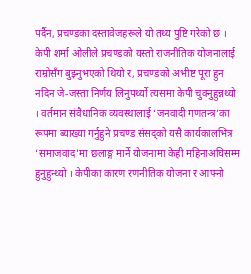पर्दैन, प्रचण्डका दस्तावेजहरूले यो तथ्य पुष्टि गरेको छ । केपी शर्मा ओलीले प्रचण्डको यस्तो राजनीतिक योजनालाई राम्रोसँग बुझ्नुभएको थियो र, प्रचण्डको अभीष्ट पूरा हुन नदिन जे-जस्ता निर्णय लिनुपर्थ्यो त्यसमा केपी चुक्नुहुन्नथ्यो । वर्तमान संवैधानिक व्यवस्थालाई ‘जनवादी गणतन्त्र’का रूपमा ब्याख्या गर्नुहुने प्रचण्ड संसद्को यसै कार्यकालभित्र ‘समाजवाद’मा छलाङ्ग मार्ने योजनामा केही महिनाअघिसम्म हुनुहुन्थ्यो । केपीका कारण रणनीतिक योजना र आफ्नो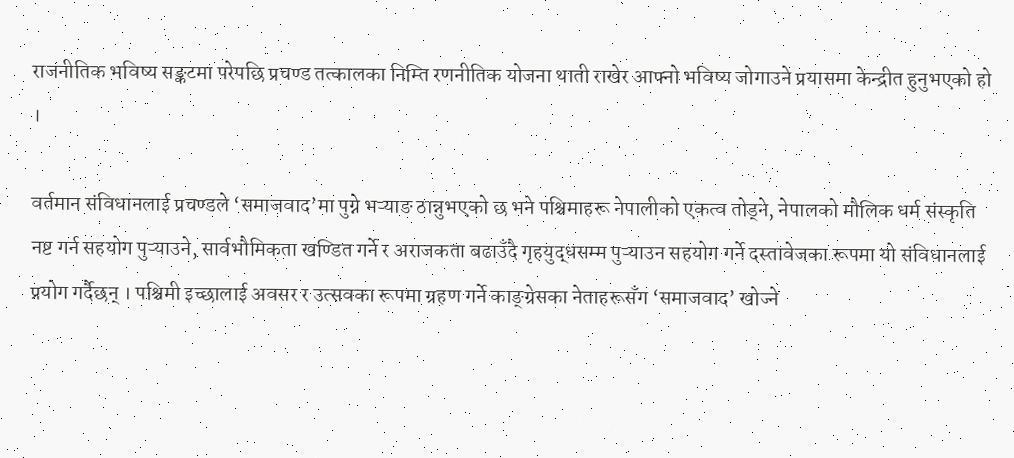राजनीतिक भविष्य सङ्कटमा परेपछि प्रचण्ड तत्कालका निम्ति रणनीतिक योजना थाती राखेर आफ्नो भविष्य जोगाउने प्रयासमा केन्द्रीत हुनुभएको हो ।

वर्तमान संविधानलाई प्रचण्डले ‘समाजवाद’मा पुग्ने भऱ्याङ ठान्नुभएको छ भने पश्चिमाहरू नेपालीको एकत्व तोड्ने, नेपालको मौलिक धर्म संस्कृति नष्ट गर्न सहयोग पुऱ्याउने, सार्वभौमिकता खण्डित गर्ने र अराजकता बढाउँदै गृहयुद्धसम्म पुऱ्याउन सहयोग गर्ने दस्तावेजका रूपमा यो संविधानलाई प्रयोग गर्दैछन् । पश्चिमी इच्छालाई अवसर र उत्सवका रूपमा ग्रहण गर्ने काङ्ग्रेसका नेताहरूसँग ‘समाजवाद’ खोज्ने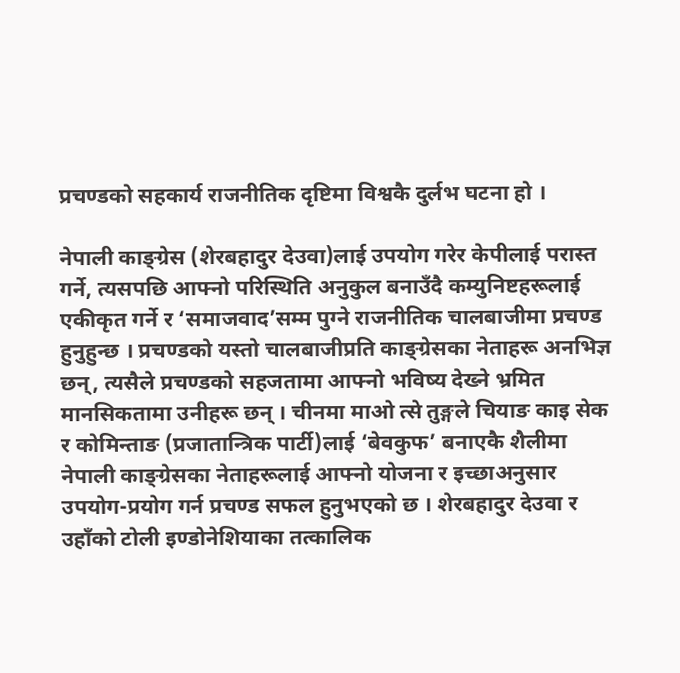प्रचण्डको सहकार्य राजनीतिक दृष्टिमा विश्वकै दुर्लभ घटना हो ।

नेपाली काङ्ग्रेस (शेरबहादुर देउवा)लाई उपयोग गरेर केपीलाई परास्त गर्ने, त्यसपछि आफ्नो परिस्थिति अनुकुल बनाउँदै कम्युनिष्टहरूलाई एकीकृत गर्ने र ‘समाजवाद’सम्म पुग्ने राजनीतिक चालबाजीमा प्रचण्ड हुनुहुन्छ । प्रचण्डको यस्तो चालबाजीप्रति काङ्ग्रेसका नेताहरू अनभिज्ञ छन्, त्यसैले प्रचण्डको सहजतामा आफ्नो भविष्य देख्ने भ्रमित मानसिकतामा उनीहरू छन् । चीनमा माओ त्से तुङ्गले चियाङ काइ सेक र कोमिन्ताङ (प्रजातान्त्रिक पार्टी)लाई ‘बेवकुफ’ बनाएकै शैलीमा नेपाली काङ्ग्रेसका नेताहरूलाई आफ्नो योजना र इच्छाअनुसार उपयोग-प्रयोग गर्न प्रचण्ड सफल हुनुभएको छ । शेरबहादुर देउवा र उहाँको टोली इण्डोनेशियाका तत्कालिक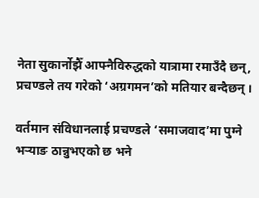नेता सुकार्नोझैँ आफ्नैविरुद्धको यात्रामा रमाउँदै छन्, प्रचण्डले तय गरेको ‘अग्रगमन’को मतियार बन्दैछन् ।

वर्तमान संविधानलाई प्रचण्डले ‘समाजवाद’मा पुग्ने भऱ्याङ ठान्नुभएको छ भने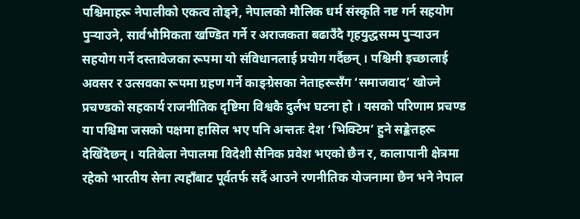पश्चिमाहरू नेपालीको एकत्व तोड्ने, नेपालको मौलिक धर्म संस्कृति नष्ट गर्न सहयोग पुऱ्याउने, सार्वभौमिकता खण्डित गर्ने र अराजकता बढाउँदै गृहयुद्धसम्म पुऱ्याउन सहयोग गर्ने दस्तावेजका रूपमा यो संविधानलाई प्रयोग गर्दैछन् । पश्चिमी इच्छालाई अवसर र उत्सवका रूपमा ग्रहण गर्ने काङ्ग्रेसका नेताहरूसँग ‘समाजवाद’ खोज्ने प्रचण्डको सहकार्य राजनीतिक दृष्टिमा विश्वकै दुर्लभ घटना हो । यसको परिणाम प्रचण्ड या पश्चिमा जसको पक्षमा हासिल भए पनि अन्ततः देश ‘भिक्टिम’ हुने सङ्केतहरू देखिँदैछन् । यतिबेला नेपालमा विदेशी सैनिक प्रवेश भएको छैन र, कालापानी क्षेत्रमा रहेको भारतीय सेना त्यहाँबाट पूर्वतर्फ सर्दै आउने रणनीतिक योजनामा छैन भने नेपाल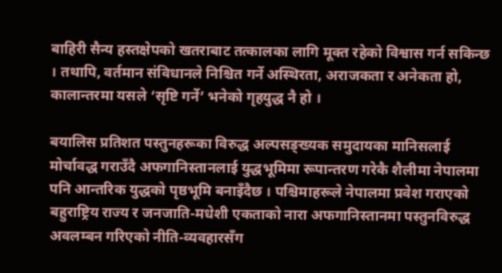बाहिरी सैन्य हस्तक्षेपको खतराबाट तत्कालका लागि मूक्त रहेको विश्वास गर्न सकिन्छ । तथापि, वर्तमान संविधानले निश्चित गर्ने अस्थिरता, अराजकता र अनेकता हो, कालान्तरमा यसले ‘सृष्टि गर्ने’ भनेको गृहयुद्ध नै हो ।

बयालिस प्रतिशत पस्तुनहरूका विरुद्ध अल्पसङ्ख्यक समुदायका मानिसलाई मोर्चावद्ध गराउँदै अफगानिस्तानलाई युद्धभूमिमा रूपान्तरण गरेकै शैलीमा नेपालमा पनि आन्तरिक युद्धको पृष्ठभूमि बनाइँदैछ । पश्चिमाहरूले नेपालमा प्रवेश गराएको बहुराष्ट्रिय राज्य र जनजाति-मधेशी एकताको नारा अफगानिस्तानमा पस्तुनविरुद्ध अवलम्बन गरिएको नीति-व्यवहारसँग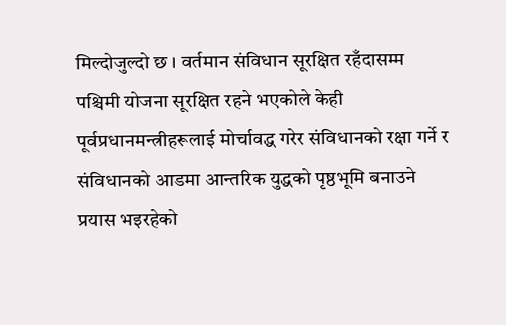मिल्दोजुल्दो छ । वर्तमान संविधान सूरक्षित रहँदासम्म पश्चिमी योजना सूरक्षित रहने भएकोले केही पूर्वप्रधानमन्त्रीहरूलाई मोर्चावद्ध गरेर संविधानको रक्षा गर्ने र संविधानको आडमा आन्तरिक युद्धको पृष्ठभूमि बनाउने प्रयास भइरहेको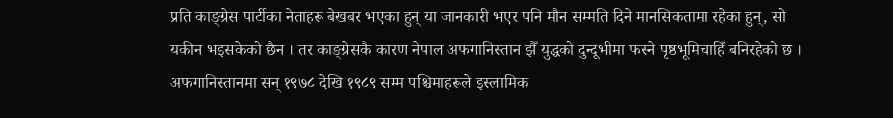प्रति काङ्ग्रेस पार्टीका नेताहरू बेखबर भएका हुन् या जानकारी भएर पनि मौन सम्मति दिने मानसिकतामा रहेका हुन्, सो यकीन भइसकेको छैन । तर काङ्ग्रेसकै कारण नेपाल अफगानिस्तान झैँ युद्धको दुन्दूभीमा फस्ने पृष्ठभूमिचाहिँ बनिरहेको छ । अफगानिस्तानमा सन् १९७८ देखि १९८९ सम्म पश्चिमाहरूले इस्लामिक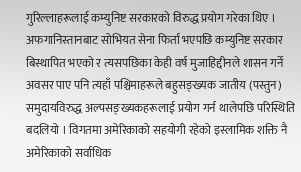गुरिल्लाहरूलाई कम्युनिष्ट सरकारको विरुद्ध प्रयोग गरेका थिए । अफगानिस्तानबाट सोभियत सेना फिर्ता भएपछि कम्युनिष्ट सरकार बिस्थापित भएको र त्यसपछिका केही वर्ष मुजाहिद्दीनले शासन गर्ने अवसर पाए पनि त्यहाँ पश्चिमाहरूले बहुसङ्ख्यक जातीय (पस्तुन) समुदायविरुद्ध अल्पसङ्ख्यकहरूलाई प्रयोग गर्न थालेपछि परिस्थिति बदलियो । विगतमा अमेरिकाको सहयोगी रहेको इस्लामिक शक्ति नै अमेरिकाको सर्वाधिक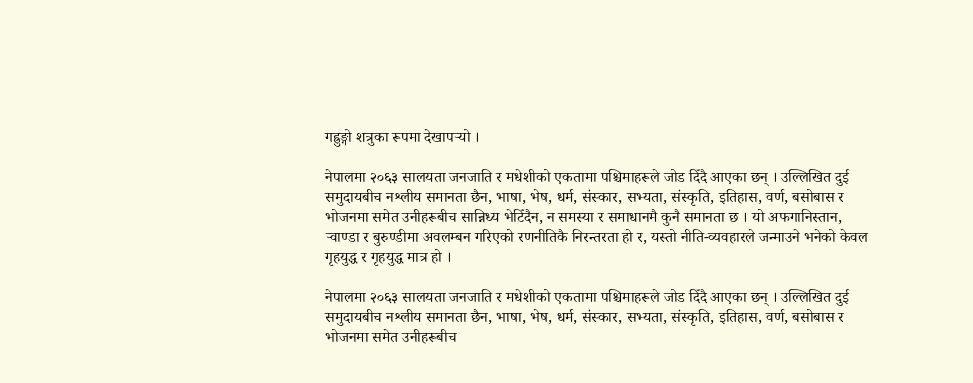गह्रुङ्गो शत्रुका रूपमा देखापऱ्यो ।

नेपालमा २०६३ सालयता जनजाति र मधेशीको एकतामा पश्चिमाहरूले जोड दिँदै आएका छन् । उल्लिखित दुई समुदायबीच नश्लीय समानता छैन, भाषा, भेष, धर्म, संस्कार, सभ्यता, संस्कृति, इतिहास, वर्ण, बसोबास र भोजनमा समेत उनीहरूबीच सान्निध्य भेटिँदैन, न समस्या र समाधानमै कुनै समानता छ । यो अफगानिस्तान, र्‍वाण्डा र बुरुण्डीमा अवलम्बन गरिएको रणनीतिकै निरन्तरता हो र, यस्तो नीति-व्यवहारले जन्माउने भनेको केवल गृहयुद्ध र गृहयुद्ध मात्र हो ।

नेपालमा २०६३ सालयता जनजाति र मधेशीको एकतामा पश्चिमाहरूले जोड दिँदै आएका छन् । उल्लिखित दुई समुदायबीच नश्लीय समानता छैन, भाषा, भेष, धर्म, संस्कार, सभ्यता, संस्कृति, इतिहास, वर्ण, बसोबास र भोजनमा समेत उनीहरूबीच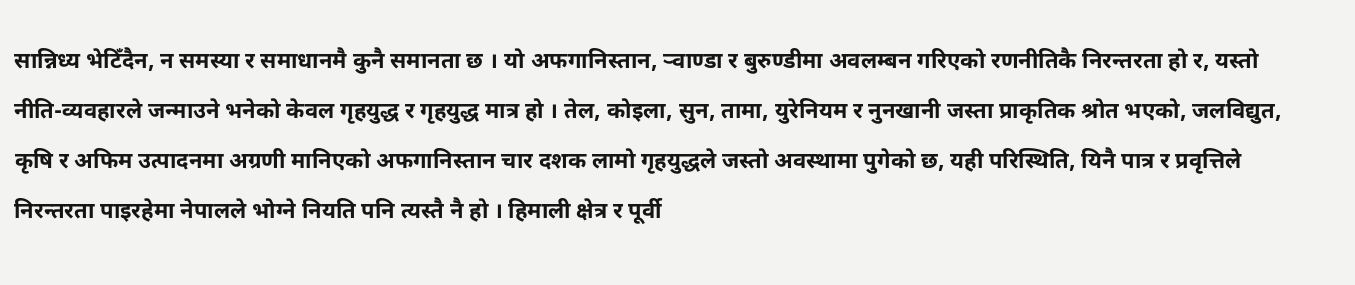सान्निध्य भेटिँदैन, न समस्या र समाधानमै कुनै समानता छ । यो अफगानिस्तान, र्‍वाण्डा र बुरुण्डीमा अवलम्बन गरिएको रणनीतिकै निरन्तरता हो र, यस्तो नीति-व्यवहारले जन्माउने भनेको केवल गृहयुद्ध र गृहयुद्ध मात्र हो । तेल, कोइला, सुन, तामा, युरेनियम र नुनखानी जस्ता प्राकृतिक श्रोत भएको, जलविद्युत, कृषि र अफिम उत्पादनमा अग्रणी मानिएको अफगानिस्तान चार दशक लामो गृहयुद्धले जस्तो अवस्थामा पुगेको छ, यही परिस्थिति, यिनै पात्र र प्रवृत्तिले निरन्तरता पाइरहेमा नेपालले भोग्ने नियति पनि त्यस्तै नै हो । हिमाली क्षेत्र र पूर्वी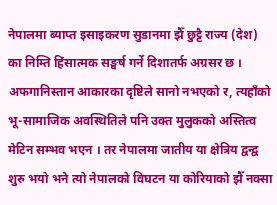नेपालमा ब्याप्त इसाइकरण सुडानमा झैँ छुट्टै राज्य (देश) का निम्ति हिंसात्मक सङ्घर्ष गर्ने दिशातर्फ अग्रसर छ । अफगानिस्तान आकारका दृष्टिले सानो नभएको र, त्यहाँको भू-सामाजिक अवस्थितिले पनि उक्त मुलुकको अस्तित्व मेटिन सम्भव भएन । तर नेपालमा जातीय या क्षेत्रिय द्वन्द्व शुरु भयो भने त्यो नेपालको विघटन या कोरियाको झैँ नक्सा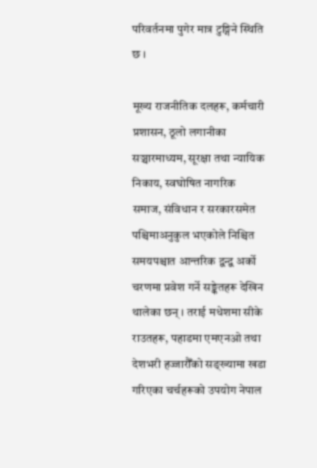परिवर्तनमा पुगेर मात्र टुङ्गिने स्थिति छ ।

मूख्य राजनीतिक दलहरू, कर्मचारी प्रशासन, ठूलो लगानीका सञ्चारमाध्यम, सूरक्षा तथा न्यायिक निकाय, स्वघोषित नागरिक समाज, संविधान र सरकारसमेत पश्चिमाअनुकुल भएकोले निश्चित समयपश्चात आन्तरिक द्वन्द्व अर्को चरणमा प्रवेश गर्ने सङ्केतहरू देखिन थालेका छन् । तराई मधेशमा सीके राउतहरू, पहाडमा एमएनओ तथा देशभरी हज्जारौँको सङ्ख्यामा खडा गरिएका चर्चहरूको उपयोग नेपाल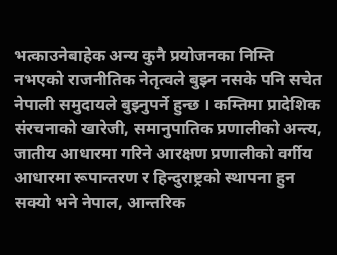भत्काउनेबाहेक अन्य कुनै प्रयोजनका निम्ति नभएको राजनीतिक नेतृत्वले बुझ्न नसके पनि सचेत नेपाली समुदायले बुझ्नुपर्ने हुन्छ । कम्तिमा प्रादेशिक संरचनाको खारेजी, समानुपातिक प्रणालीको अन्त्य, जातीय आधारमा गरिने आरक्षण प्रणालीको वर्गीय आधारमा रूपान्तरण र हिन्दुराष्ट्रको स्थापना हुन सक्यो भने नेपाल, आन्तरिक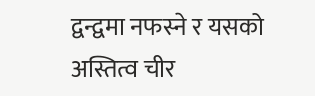द्वन्द्वमा नफस्ने र यसको अस्तित्व चीर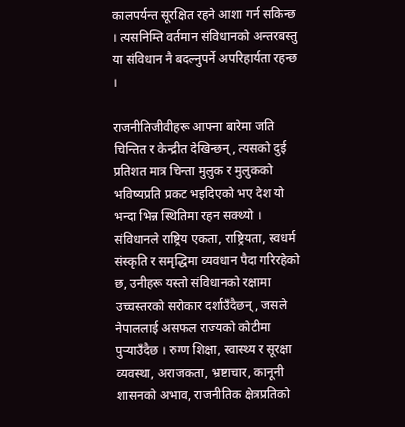कालपर्यन्त सूरक्षित रहने आशा गर्न सकिन्छ । त्यसनिम्ति वर्तमान संविधानको अन्तरबस्तु या संविधान नै बदल्नुपर्ने अपरिहार्यता रहन्छ ।

राजनीतिजीवीहरू आफ्ना बारेमा जति चिन्तित र केन्द्रीत देखिन्छन्, त्यसको दुई प्रतिशत मात्र चिन्ता मुलुक र मुलुकको भविष्यप्रति प्रकट भइदिएको भए देश यो भन्दा भिन्न स्थितिमा रहन सक्थ्यो । संविधानले राष्ट्रिय एकता, राष्ट्रियता, स्वधर्म संस्कृति र समृद्धिमा व्यवधान पैदा गरिरहेको छ, उनीहरू यस्तो संविधानको रक्षामा उच्चस्तरको सरोकार दर्शाउँदैछन्, जसले नेपाललाई असफल राज्यको कोटीमा पुऱ्याउँदैछ । रुग्ण शिक्षा, स्वास्थ्य र सूरक्षा व्यवस्था, अराजकता, भ्रष्टाचार, कानूनी शासनको अभाव, राजनीतिक क्षेत्रप्रतिको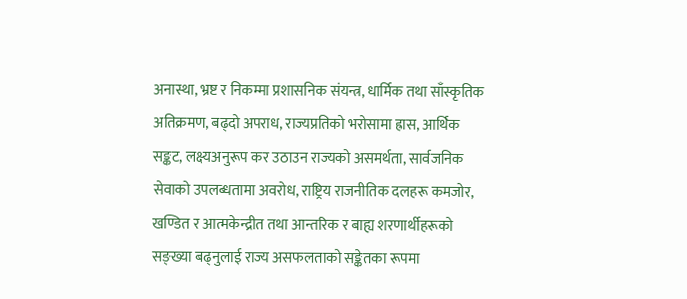अनास्था, भ्रष्ट र निकम्मा प्रशासनिक संयन्त्र, धार्मिक तथा साँस्कृतिक अतिक्रमण, बढ्दो अपराध, राज्यप्रतिको भरोसामा ह्रास, आर्थिक सङ्कट, लक्ष्यअनुरूप कर उठाउन राज्यको असमर्थता, सार्वजनिक सेवाको उपलब्धतामा अवरोध, राष्ट्रिय राजनीतिक दलहरू कमजोर, खण्डित र आत्मकेन्द्रीत तथा आन्तरिक र बाह्य शरणार्थीहरूको सङ्ख्या बढ्नुलाई राज्य असफलताको सङ्केतका रूपमा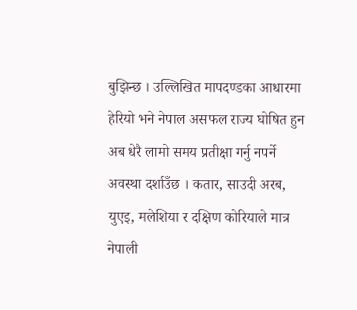बुझिन्छ । उल्लिखित मापदण्डका आधारमा हेरियो भने नेपाल असफल राज्य घोषित हुन अब धेरै लामो समय प्रतीक्षा गर्नु नपर्ने अवस्था दर्शाउँछ । कतार, साउदी अरब, युएइ, मलेशिया र दक्षिण कोरियाले मात्र नेपाली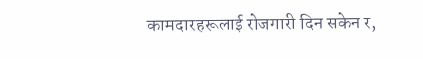कामदारहरूलाई रोजगारी दिन सकेन र,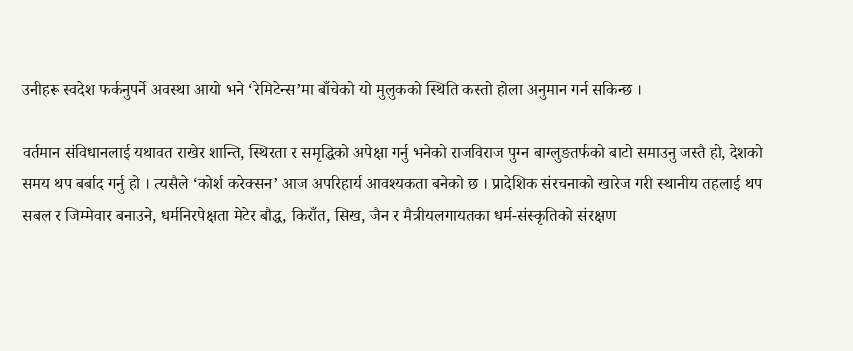उनीहरू स्वदेश फर्कनुपर्ने अवस्था आयो भने ‘रेमिटेन्स’मा बाँचेको यो मुलुकको स्थिति कस्तो होला अनुमान गर्न सकिन्छ ।

वर्तमान संविधानलाई यथावत राखेर शान्ति, स्थिरता र समृद्धिको अपेक्षा गर्नु भनेको राजविराज पुग्न बाग्लुङतर्फको बाटो समाउनु जस्तै हो, देशको समय थप बर्बाद गर्नु हो । त्यसैले ‘कोर्श करेक्सन’ आज अपरिहार्य आवश्यकता बनेको छ । प्रादेशिक संरचनाको खारेज गरी स्थानीय तहलाई थप सबल र जिम्मेवार बनाउने, धर्मनिरपेक्षता मेटेर बौद्ध, किराँत, सिख, जैन र मैत्रीयलगायतका धर्म-संस्कृतिको संरक्षण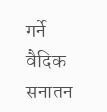गर्ने वैदिक सनातन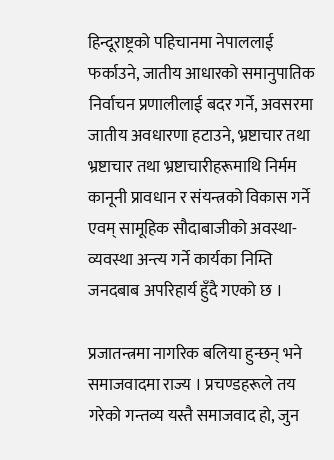हिन्दूराष्ट्रको पहिचानमा नेपाललाई फर्काउने, जातीय आधारको समानुपातिक निर्वाचन प्रणालीलाई बदर गर्ने, अवसरमा जातीय अवधारणा हटाउने, भ्रष्टाचार तथा भ्रष्टाचार तथा भ्रष्टाचारीहरूमाथि निर्मम कानूनी प्रावधान र संयन्त्रको विकास गर्ने एवम् सामूहिक सौदाबाजीको अवस्था-व्यवस्था अन्त्य गर्ने कार्यका निम्ति जनदबाब अपरिहार्य हुँदै गएको छ ।

प्रजातन्त्रमा नागरिक बलिया हुन्छन् भने समाजवादमा राज्य । प्रचण्डहरूले तय गरेको गन्तव्य यस्तै समाजवाद हो, जुन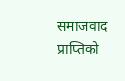समाजवाद प्राप्तिको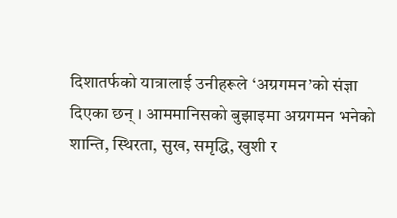दिशातर्फको यात्रालाई उनीहरूले ‘अग्रगमन’को संज्ञा दिएका छन् । आममानिसको बुझाइमा अग्रगमन भनेको शान्ति, स्थिरता, सुख, समृद्धि, खुशी र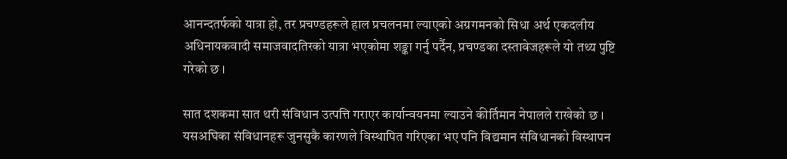आनन्दतर्फको यात्रा हो, तर प्रचण्डहरूले हाल प्रचलनमा ल्याएको अग्रगमनको सिधा अर्थ एकदलीय अधिनायकवादी समाजवादतिरको यात्रा भएकोमा शङ्का गर्नु पर्दैन, प्रचण्डका दस्तावेजहरूले यो तथ्य पुष्टि गरेको छ ।

सात दशकमा सात थरी संविधान उत्पत्ति गराएर कार्यान्वयनमा ल्याउने कीर्तिमान नेपालले राखेको छ । यसअघिका संविधानहरू जुनसुकै कारणले विस्थापित गरिएका भए पनि विद्यमान संविधानको विस्थापन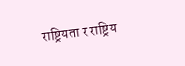राष्ट्रियता र राष्ट्रिय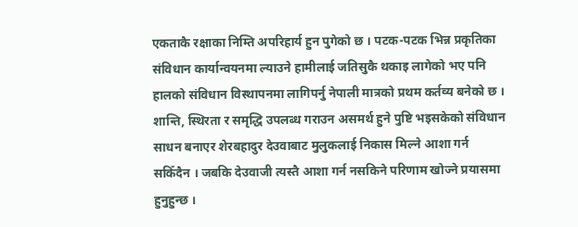एकताकै रक्षाका निम्ति अपरिहार्य हुन पुगेको छ । पटक-पटक भिन्न प्रकृतिका संविधान कार्यान्वयनमा ल्याउने हामीलाई जतिसुकै थकाइ लागेको भए पनि हालको संविधान विस्थापनमा लागिपर्नु नेपाली मात्रको प्रथम कर्तव्य बनेको छ । शान्ति, स्थिरता र समृद्धि उपलब्ध गराउन असमर्थ हुने पुष्टि भइसकेको संविधान साधन बनाएर शेरबहादुर देउवाबाट मुलुकलाई निकास मिल्ने आशा गर्न सकिँदैन । जबकि देउवाजी त्यस्तै आशा गर्न नसकिने परिणाम खोज्ने प्रयासमा हुनुहुन्छ ।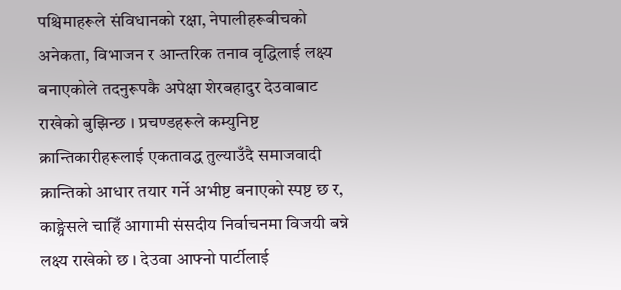पश्चिमाहरूले संविधानको रक्षा, नेपालीहरूबीचको अनेकता, विभाजन र आन्तरिक तनाव वृद्धिलाई लक्ष्य बनाएकोले तदनुरूपकै अपेक्षा शेरबहादुर देउवाबाट राखेको बुझिन्छ । प्रचण्डहरूले कम्युनिष्ट क्रान्तिकारीहरूलाई एकतावद्ध तुल्याउँदै समाजवादी क्रान्तिको आधार तयार गर्ने अभीष्ट बनाएको स्पष्ट छ र, काङ्ग्रेसले चाहिँ आगामी संसदीय निर्वाचनमा विजयी बन्ने लक्ष्य राखेको छ । देउवा आफ्नो पार्टीलाई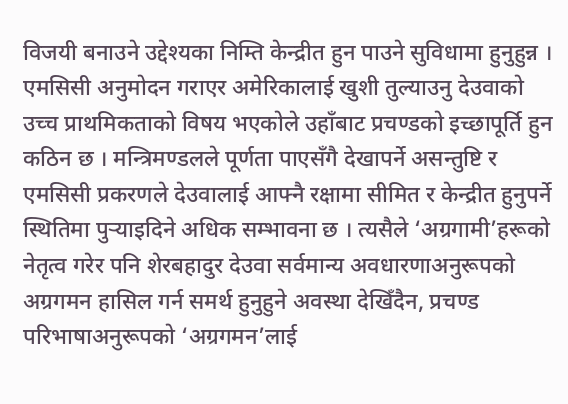विजयी बनाउने उद्देश्यका निम्ति केन्द्रीत हुन पाउने सुविधामा हुनुहुन्न । एमसिसी अनुमोदन गराएर अमेरिकालाई खुशी तुल्याउनु देउवाको उच्च प्राथमिकताको विषय भएकोले उहाँबाट प्रचण्डको इच्छापूर्ति हुन कठिन छ । मन्त्रिमण्डलले पूर्णता पाएसँगै देखापर्ने असन्तुष्टि र एमसिसी प्रकरणले देउवालाई आफ्नै रक्षामा सीमित र केन्द्रीत हुनुपर्ने स्थितिमा पुऱ्याइदिने अधिक सम्भावना छ । त्यसैले ‘अग्रगामी’हरूको नेतृत्व गरेर पनि शेरबहादुर देउवा सर्वमान्य अवधारणाअनुरूपको अग्रगमन हासिल गर्न समर्थ हुनुहुने अवस्था देखिँदैन, प्रचण्ड परिभाषाअनुरूपको ‘अग्रगमन’लाई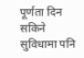पूर्णता दिन सकिने सुविधामा पनि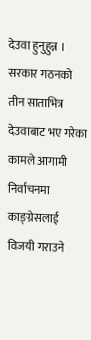देउवा हुनुहुन्न । सरकार गठनको तीन साताभित्र देउवाबाट भए गरेका कामले आगामी निर्वाचनमा काङ्ग्रेसलाई विजयी गराउने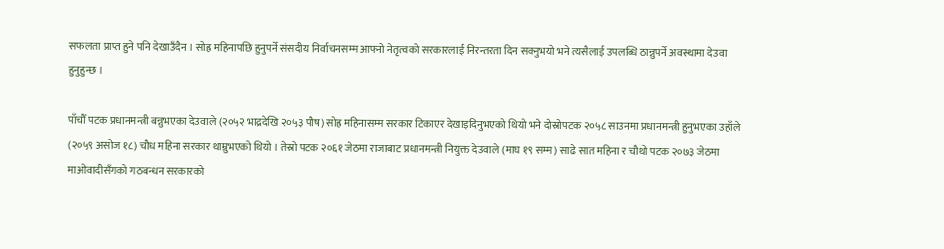सफलता प्राप्त हुने पनि देखाउँदैन । सोह्र महिनापछि हुनुपर्ने संसदीय निर्वाचनसम्म आफ्नो नेतृत्वको सरकारलाई निरन्तरता दिन सक्नुभयो भने त्यसैलाई उपलब्धि ठान्नुपर्ने अवस्थामा देउवा हुनुहुन्छ ।

पाँचौँ पटक प्रधानमन्त्री बन्नुभएका देउवाले (२०५२ भाद्रदेखि २०५३ पौष) सोह्र महिनासम्म सरकार टिकाएर देखाइदिनुभएको थियो भने दोस्रोपटक २०५८ साउनमा प्रधानमन्त्री हुनुभएका उहाँले (२०५९ असोज १८) चौध महिना सरकार थाम्नुभएको थियो । तेस्रो पटक २०६१ जेठमा राजाबाट प्रधानमन्त्री नियुक्त देउवाले (माघ १९ सम्म) साढे सात महिना र चौथो पटक २०७३ जेठमा माओवादीसँगको गठबन्धन सरकारको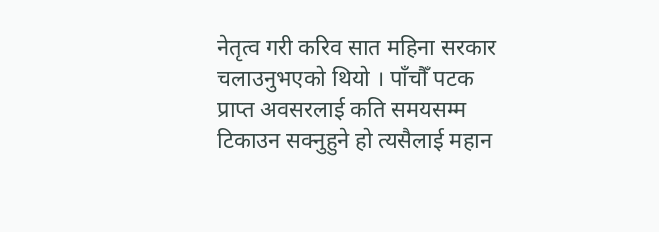नेतृत्व गरी करिव सात महिना सरकार चलाउनुभएको थियो । पाँचौँ पटक प्राप्त अवसरलाई कति समयसम्म टिकाउन सक्नुहुने हो त्यसैलाई महान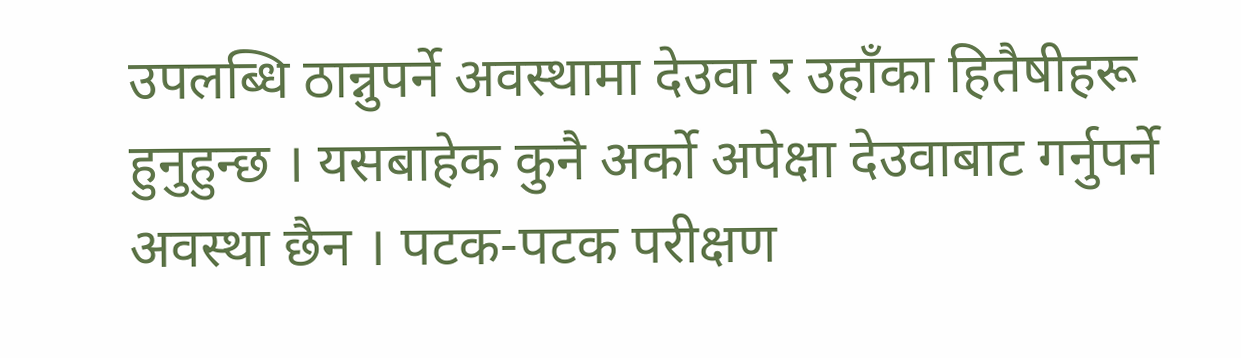उपलब्धि ठान्नुपर्ने अवस्थामा देउवा र उहाँका हितैषीहरू हुनुहुन्छ । यसबाहेक कुनै अर्को अपेक्षा देउवाबाट गर्नुपर्ने अवस्था छैन । पटक-पटक परीक्षण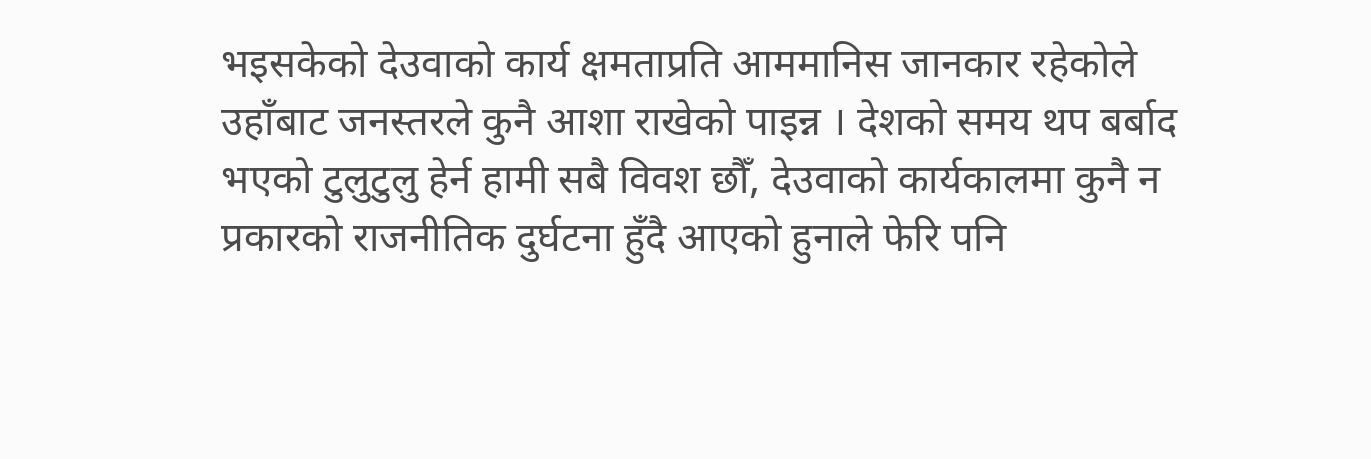भइसकेको देउवाको कार्य क्षमताप्रति आममानिस जानकार रहेकोले उहाँबाट जनस्तरले कुनै आशा राखेको पाइन्न । देशको समय थप बर्बाद भएको टुलुटुलु हेर्न हामी सबै विवश छौँ, देउवाको कार्यकालमा कुनै न प्रकारको राजनीतिक दुर्घटना हुँदै आएको हुनाले फेरि पनि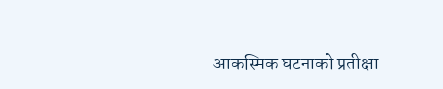आकस्मिक घटनाको प्रतीक्षा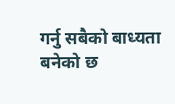गर्नु सबैको बाध्यता बनेको छ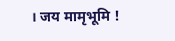। जय मामृभूमि !